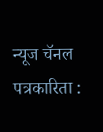न्यूज चॅनल पत्रकारिता :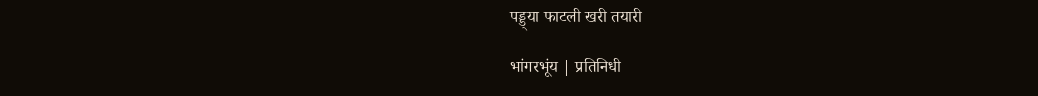पड्ड्या फाटली खरी तयारी

भांगरभूंय | प्रतिनिधी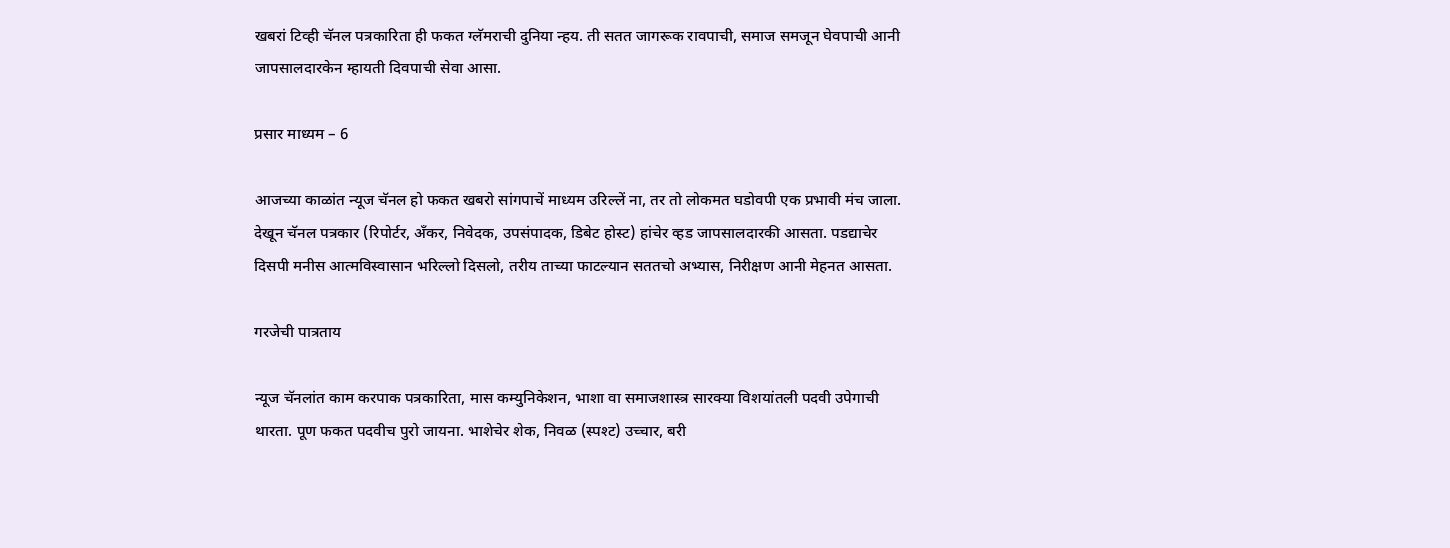खबरां टिव्ही चॅनल पत्रकारिता ही फकत ग्लॅमराची दुनिया न्हय. ती सतत जागरूक रावपाची, समाज समजून घेवपाची आनी जापसालदारकेन म्हायती दिवपाची सेवा आसा.

प्रसार माध्यम – 6

आजच्या काळांत न्यूज चॅनल हो फकत खबरो सांगपाचें माध्यम उरिल्लें ना, तर तो लोकमत घडोवपी एक प्रभावी मंच जाला. देखून चॅनल पत्रकार (रिपोर्टर, अँकर, निवेदक, उपसंपादक, डिबेट होस्ट) हांचेर व्हड जापसालदारकी आसता. पडद्याचेर दिसपी मनीस आत्मविस्वासान भरिल्लो दिसलो, तरीय ताच्या फाटल्यान सततचो अभ्यास, निरीक्षण आनी मेहनत आसता.

गरजेची पात्रताय

न्यूज चॅनलांत काम करपाक पत्रकारिता, मास कम्युनिकेशन, भाशा वा समाजशास्त्र सारक्या विशयांतली पदवी उपेगाची थारता. पूण फकत पदवीच पुरो जायना. भाशेचेर शेक, निवळ (स्पश्ट) उच्चार, बरी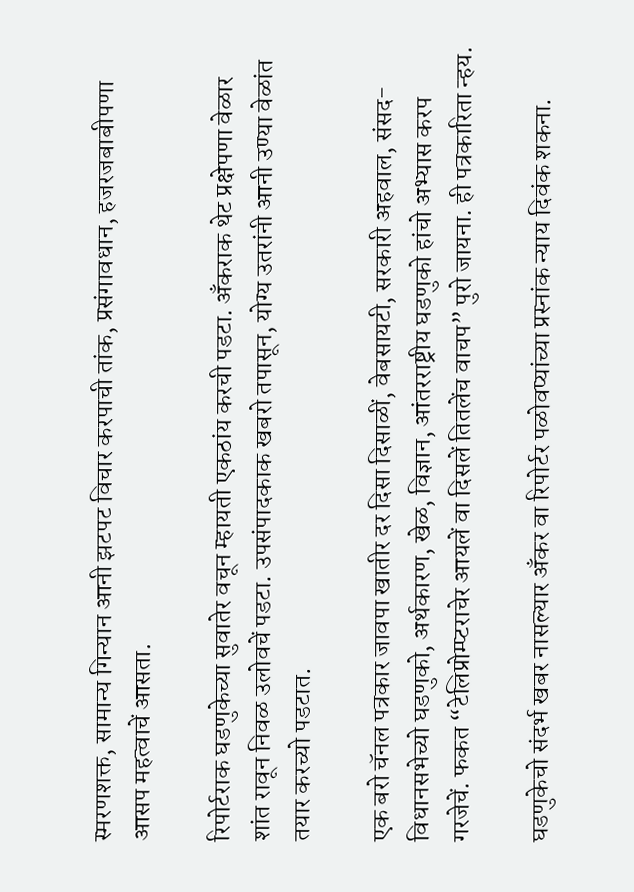स्मरणशक्त, सामान्य गिन्यान आनी झटपट विचार करपाची तांक, प्रसंगावधान, हजरजबाबीपणा आसप महत्वाचें आसता.

रिपोर्टराक घडणुकेच्या सुवातेर वचून म्हायती एकठांय करची पडटा. अँकराक थेट प्रक्षेपणा वेळार शांत रावून निवळ उलोवचें पडटा. उपसंपादकाक खबरो तपासून, योग्य उतरांनी आनी उण्या वेळांत तयार करच्यो पडटात.

एक बरो चॅनल पत्रकार जावपा खातीर दर दिसा दिसाळीं, वेबसायटी, सरकारी अहवाल, संसद- विधानसभेच्यो घडणुको, अर्थकारण, खेळ, विज्ञान, आंतरराष्ट्रीय घडणुको हांचो अभ्यास करप गरजेचें. फकत “टेलिप्रोम्प्टराचेर आयलें वा दिसलें तितलेंच वाचप” पुरो जायना. ही पत्रकारिता न्हय.

घडणुकेचो संदर्भ खबर नासल्यार अँकर वा रिपोर्टर पळोवप्यांच्या प्रस्नांक न्याय दिवंक शकना.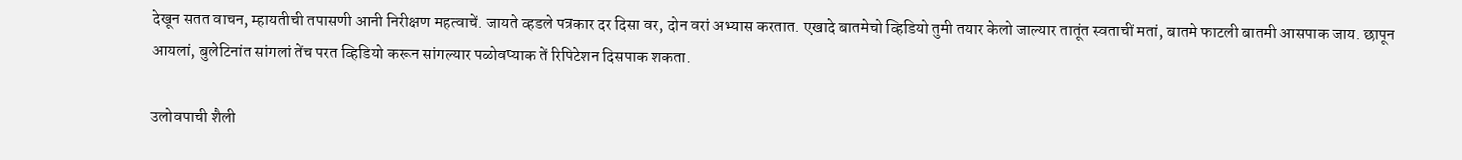देखून सतत वाचन, म्हायतीची तपासणी आनी निरीक्षण महत्वाचें. जायते व्हडले पत्रकार दर दिसा वर, दोन वरां अभ्यास करतात. एखादे बातमेचो व्हिडियो तुमी तयार केलो जाल्यार तातूंत स्वताचीं मतां, बातमे फाटली बातमी आसपाक जाय. छापून आयलां, बुलेटिनांत सांगलां तेंच परत व्हिडियो करून सांगल्यार पळोवप्याक तें रिपिटेशन दिसपाक शकता.

उलोवपाची शैली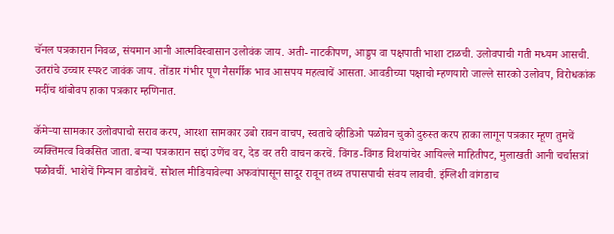चॅनल पत्रकारान निवळ, संयमान आनी आत्मविस्वासान उलोवंक जाय. अती- नाटकीपण, आड्डप वा पक्षपाती भाशा टाळची. उलोवपाची गती मध्यम आसची. उतरांचे उच्चार स्पश्ट जावंक जाय. तोंडार गंभीर पूण नैसर्गीक भाव आसपय महत्वाचें आसता. आवडीच्या पक्षाचो म्हणयारो जाल्ले सारको उलोवप, विरोधकांक मदींच थांबोवप हाका पत्रकार म्हणिनात.

कॅमेऱ्या सामकार उलोवपाचो सराव करप, आरशा सामकार उबो रावन वाचप, स्वताचे व्हीडिओ पळोवन चुको दुरुस्त करप हाका लागून पत्रकार म्हूण तुमचें व्यक्तिमत्व विकसित जाता. बर्‍या पत्रकारान सद्दां उणेंच वर, देड वर तरी वाचन करचें. विंगड-विंगड विशयांचेर आयिल्ले माहितीपट, मुलाखती आनी चर्चासत्रां पळोवचीं. भाशेचें गिन्यान वाडोवचें. सोशल मीडियावेल्या अफवांपासून सादूर रावून तथ्य तपासपाची संवय लावची. इंग्लिशी वांगडाच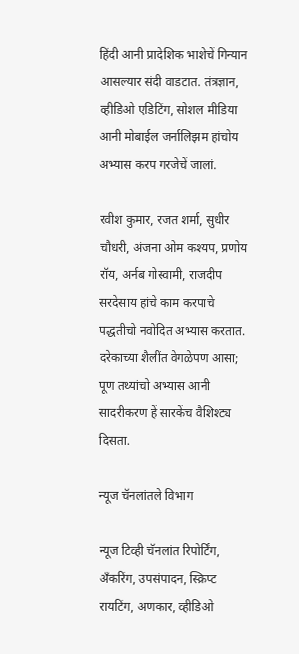हिंदी आनी प्रादेशिक भाशेचें गिन्यान आसल्यार संदी वाडटात. तंत्रज्ञान, व्हीडिओ एडिटिंग, सोशल मीडिया आनी मोबाईल जर्नालिझम हांचोय अभ्यास करप गरजेचें जालां.

रवीश कुमार, रजत शर्मा, सुधीर चौधरी, अंजना ओम कश्यप, प्रणोय रॉय, अर्नब गोस्वामी, राजदीप सरदेसाय हांचे काम करपाचे पद्धतीचो नवोदित अभ्यास करतात. दरेकाच्या शैलींत वेगळेपण आसा; पूण तथ्यांचो अभ्यास आनी सादरीकरण हें सारकेंच वैशिश्ट्य दिसता.

न्यूज चॅनलांतले विभाग

न्यूज टिव्ही चॅनलांत रिपोर्टिंग, अँकरिंग, उपसंपादन, स्क्रिप्ट रायटिंग, अणकार, व्हीडिओ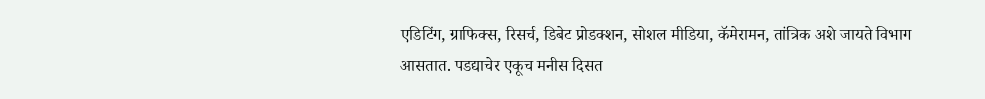एडिटिंग, ग्राफिक्स, रिसर्च, डिबेट प्रोडक्शन, सोशल मीडिया, कॅमेरामन, तांत्रिक अशे जायते विभाग आसतात. पडद्याचेर एकूच मनीस दिसत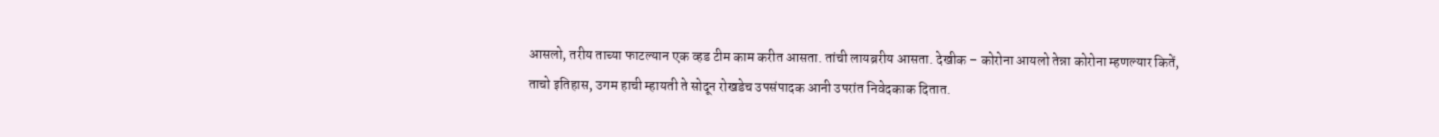आसलो, तरीय ताच्या फाटल्यान एक व्हड टीम काम करीत आसता. तांची लायब्ररीय आसता. देखीक – कोरोना आयलो तेन्ना कोरोना म्हणल्यार कितें, ताचो इतिहास, उगम हाची म्हायती ते सोदून रोखडेच उपसंपादक आनी उपरांत निवेदकाक दितात.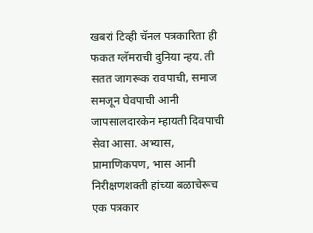खबरां टिव्ही चॅनल पत्रकारिता ही फकत ग्लॅमराची दुनिया न्हय. ती सतत जागरूक रावपाची, समाज समजून घेवपाची आनी जापसालदारकेन म्हायती दिवपाची सेवा आसा. अभ्यास, प्रामाणिकपण, भास आनी निरीक्षणशक्ती हांच्या बळाचेरूच एक पत्रकार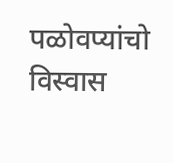पळोवप्यांचो विस्वास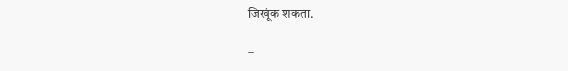जिखूंक शकता.

–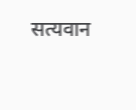सत्यवान